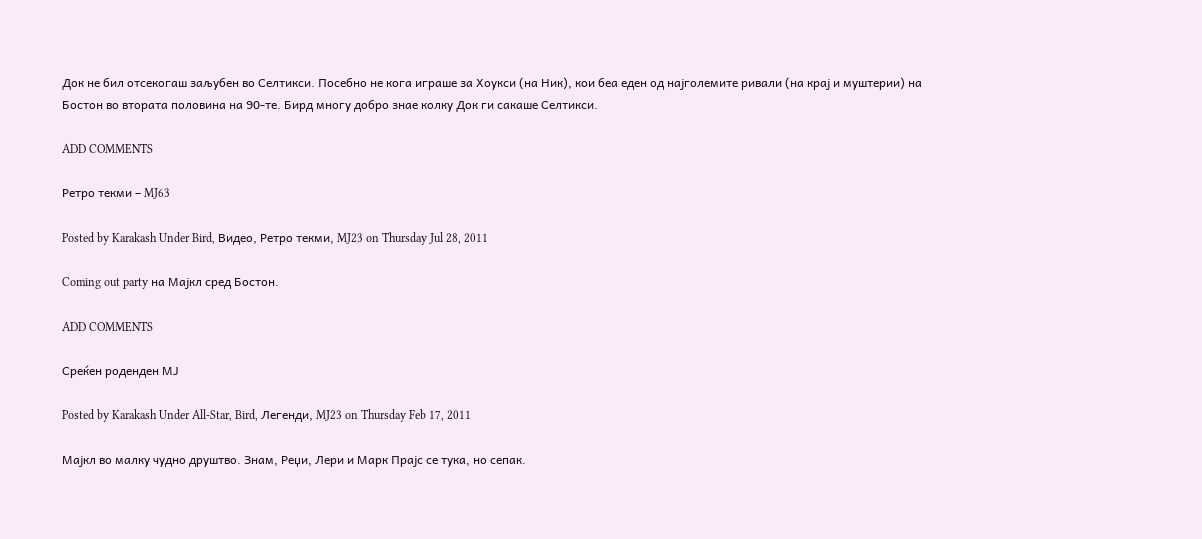Док не бил отсекогаш заљубен во Селтикси. Посебно не кога играше за Хоукси (на Ник), кои беа еден од најголемите ривали (на крај и муштерии) на Бостон во втората половина на 90-те. Бирд многу добро знае колку Док ги сакаше Селтикси.

ADD COMMENTS

Ретро текми – MJ63

Posted by Karakash Under Bird, Видео, Ретро текми, MJ23 on Thursday Jul 28, 2011

Coming out party на Мајкл сред Бостон.

ADD COMMENTS

Среќен роденден МЈ

Posted by Karakash Under All-Star, Bird, Легенди, MJ23 on Thursday Feb 17, 2011

Мајкл во малку чудно друштво. Знам, Реџи, Лери и Марк Прајс се тука, но сепак.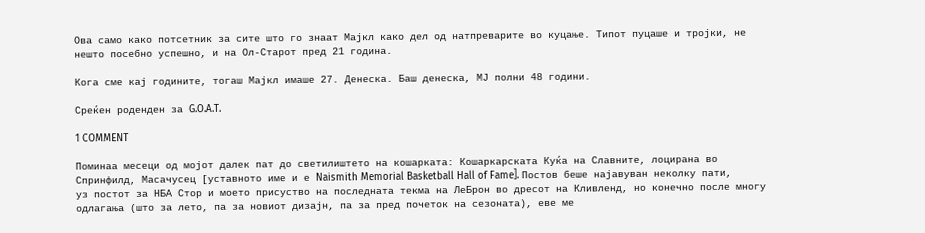Ова само како потсетник за сите што го знаат Мајкл како дел од натпреварите во куцање. Типот пуцаше и тројки, не нешто посебно успешно, и на Ол-Старот пред 21 година.

Кога сме кај годините, тогаш Мајкл имаше 27. Денеска. Баш денеска, МЈ полни 48 години.

Среќен роденден за G.O.A.T.

1 COMMENT

Поминаа месеци од мојот далек пат до светилиштето на кошарката: Кошаркарската Куќа на Славните, лоцирана во Спринфилд, Масачусец [уставното име и е Naismith Memorial Basketball Hall of Fame]. Постов беше најавуван неколку пати, уз постот за НБА Стор и моето присуство на последната текма на ЛеБрон во дресот на Кливленд, но конечно после многу одлагања (што за лето, па за новиот дизајн, па за пред почеток на сезоната), еве ме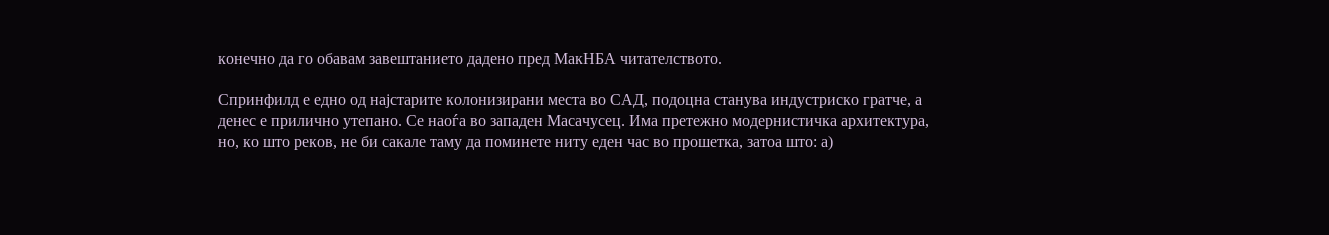конечно да го обавам завештанието дадено пред МакНБА читателството.

Спринфилд е едно од најстарите колонизирани места во САД, подоцна станува индустриско гратче, а денес е прилично утепано. Се наоѓа во западен Масачусец. Има претежно модернистичка архитектура, но, ко што реков, не би сакале таму да поминете ниту еден час во прошетка, затоа што: а)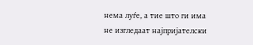нема луѓе, а тие што ги има не изгледаат најпријателски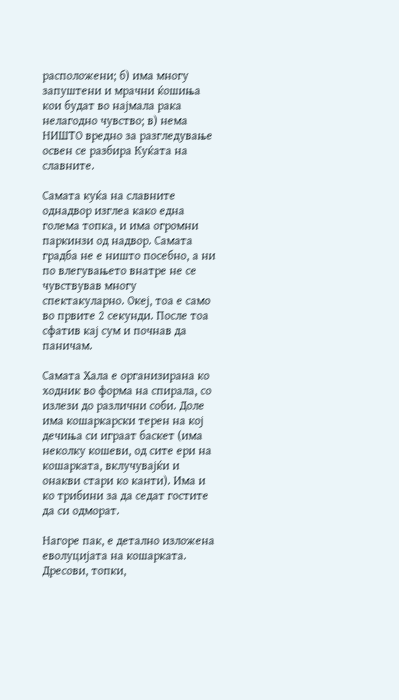расположени; б) има многу запуштени и мрачни ќошиња кои будат во најмала рака нелагодно чувство; в) нема НИШТО вредно за разгледување освен се разбира Куќата на славните.

Самата куќа на славните однадвор изглеа како една голема топка, и има огромни паркинзи од надвор. Самата градба не е ништо посебно, а ни по влегувањето внатре не се чувствував многу спектакуларно. Океј, тоа е само во првите 2 секунди. После тоа сфатив кај сум и почнав да паничам.

Самата Хала е организирана ко ходник во форма на спирала, со излези до различни соби. Доле има кошаркарски терен на кој дечиња си играат баскет (има неколку кошеви, од сите ери на кошарката, вклучувајќи и онакви стари ко канти). Има и ко трибини за да седат гостите да си одморат.

Нагоре пак, е детално изложена еволуцијата на кошарката. Дресови, топки,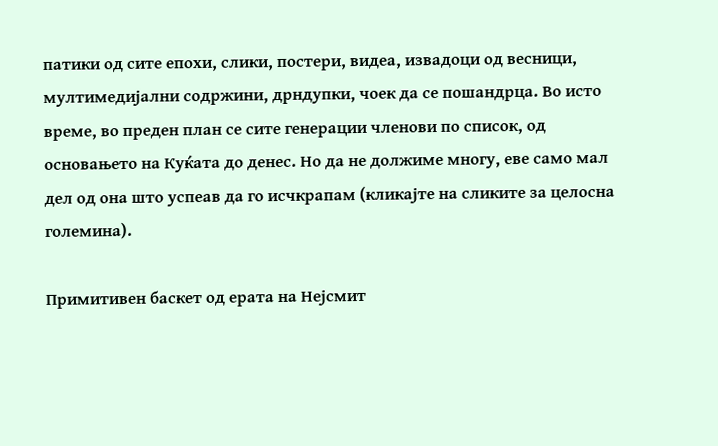патики од сите епохи, слики, постери, видеа, извадоци од весници, мултимедијални содржини, дрндупки, чоек да се пошандрца. Во исто време, во преден план се сите генерации членови по список, од основањето на Куќата до денес. Но да не должиме многу, еве само мал дел од она што успеав да го исчкрапам (кликајте на сликите за целосна големина).

Примитивен баскет од ерата на Нејсмит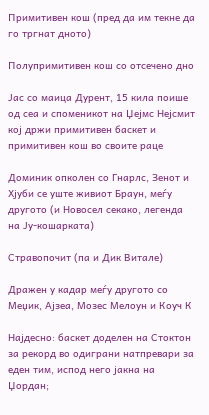Примитивен кош (пред да им текне да го тргнат дното)

Полупримитивен кош со отсечено дно

Јас со маица Дурент, 15 кила поише од сеа и споменикот на Џејмс Нејсмит кој држи примитивен баскет и примитивен кош во своите раце

Доминик опколен со Гнарлс, Зенот и Хјуби се уште живиот Браун, меѓу другото (и Новосел секако, легенда на Ју-кошарката)

Стравопочит (па и Дик Витале)

Дражен у кадар меѓу другото со Меџик, Ајзеа, Мозес Мелоун и Коуч К

Најдесно: баскет доделен на Стоктон за рекорд во одиграни натпревари за еден тим, испод него јакна на Џордан;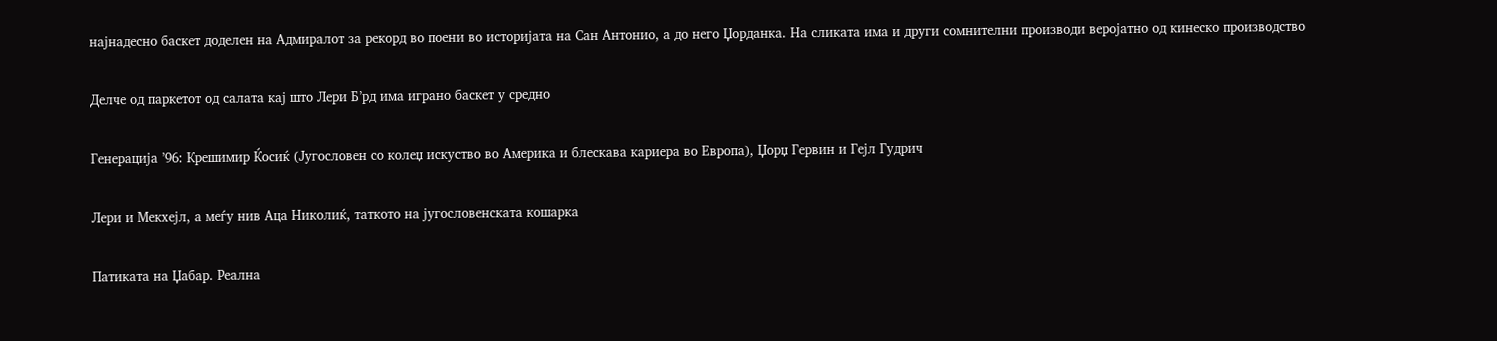најнадесно баскет доделен на Адмиралот за рекорд во поени во историјата на Сан Антонио, а до него Џорданка. На сликата има и други сомнителни производи веројатно од кинеско производство

Делче од паркетот од салата кај што Лери Б’рд има играно баскет у средно

Генерација ’96: Крешимир Ќосиќ (Југословен со колеџ искуство во Америка и блескава кариера во Европа), Џорџ Гервин и Гејл Гудрич

Лери и Мекхејл, а меѓу нив Аца Николиќ, таткото на југословенската кошарка

Патиката на Џабар. Реална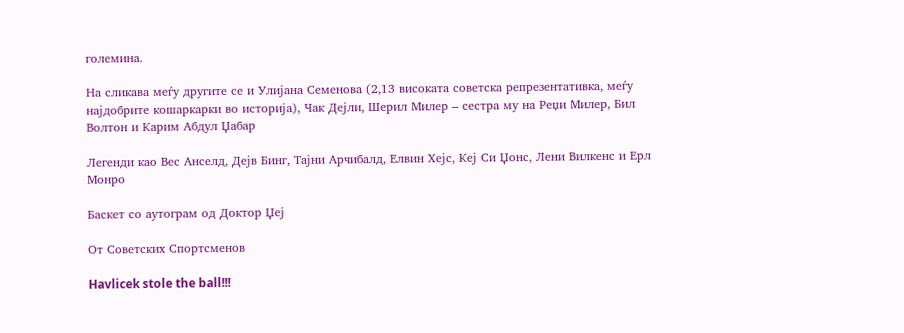големина.

На сликава меѓу другите се и Улијана Семенова (2,13 високата советска репрезентативка, меѓу најдобрите кошаркарки во историја), Чак Дејли, Шерил Милер – сестра му на Реџи Милер, Бил Волтон и Карим Абдул Џабар

Легенди као Вес Анселд, Дејв Бинг, Тајни Арчибалд, Елвин Хејс, Кеј Си Џонс, Лени Вилкенс и Ерл Монро

Баскет со аутограм од Доктор Џеј

От Советских Спортсменов

Havlicek stole the ball!!!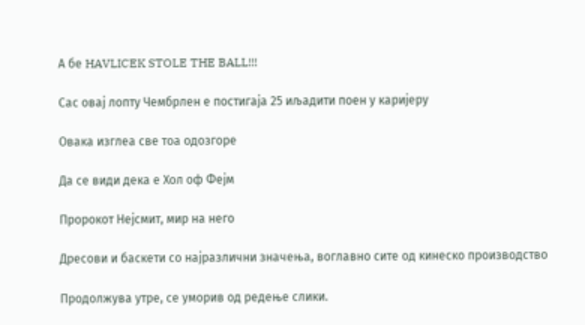А бе HAVLICEK STOLE THE BALL!!!

Сас овај лопту Чембрлен е постигаја 25 иљадити поен у каријеру

Овака изглеа све тоа одозгоре

Да се види дека е Хол оф Фејм

Пророкот Нејсмит, мир на него

Дресови и баскети со најразлични значења, воглавно сите од кинеско производство

Продолжува утре, се уморив од редење слики.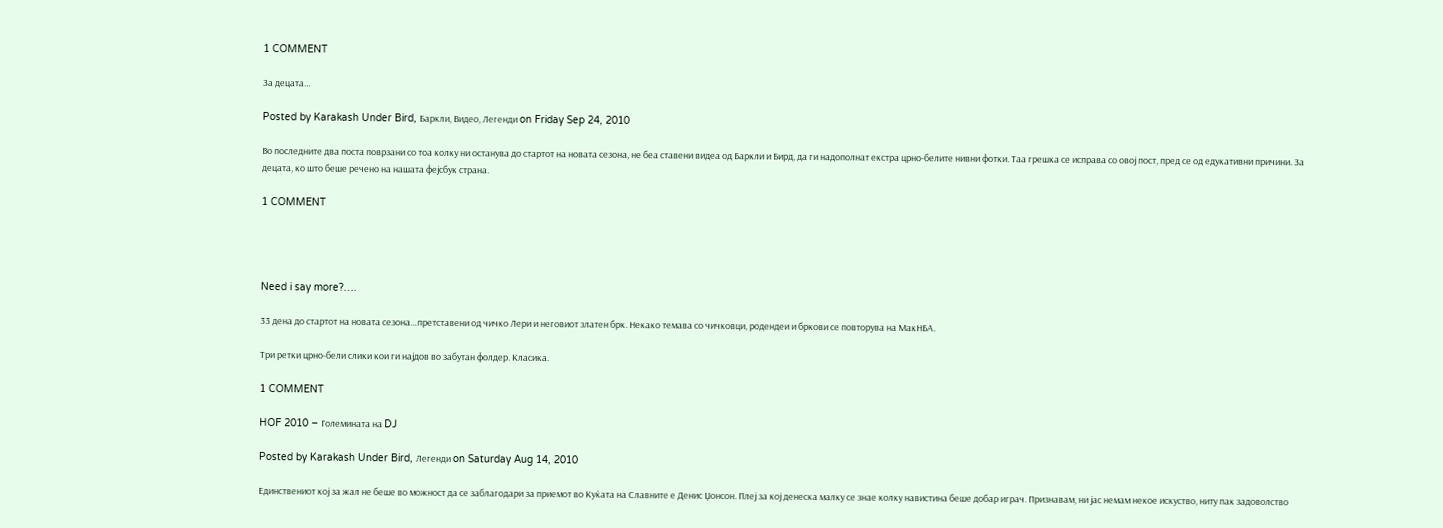1 COMMENT

За децата…

Posted by Karakash Under Bird, Баркли, Видео, Легенди on Friday Sep 24, 2010

Во последните два поста поврзани со тоа колку ни останува до стартот на новата сезона, не беа ставени видеа од Баркли и Бирд, да ги надополнат екстра црно-белите нивни фотки. Таа грешка се исправа со овој пост, пред се од едукативни причини. За децата, ко што беше речено на нашата фејсбук страна.

1 COMMENT




Need i say more?….

33 дена до стартот на новата сезона…претставени од чичко Лери и неговиот златен брк. Некако темава со чичковци, родендеи и бркови се повторува на МакНБА.

Три ретки црно-бели слики кои ги најдов во забутан фолдер. Класика.

1 COMMENT

HOF 2010 – Големината на DJ

Posted by Karakash Under Bird, Легенди on Saturday Aug 14, 2010

Единствениот кој за жал не беше во можност да се заблагодари за приемот во Куќата на Славните е Денис Џонсон. Плеј за кој денеска малку се знае колку навистина беше добар играч. Признавам, ни јас немам некое искуство, ниту пак задоволство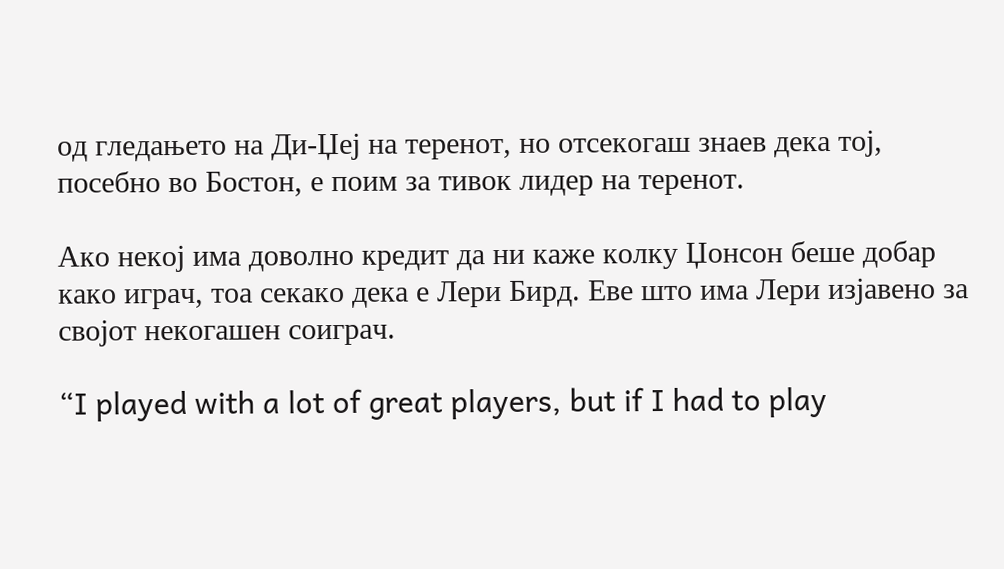од гледањето на Ди-Џеј на теренот, но отсекогаш знаев дека тој, посебно во Бостон, е поим за тивок лидер на теренот.

Ако некој има доволно кредит да ни каже колку Џонсон беше добар како играч, тоа секако дека е Лери Бирд. Еве што има Лери изјавено за својот некогашен соиграч.

“I played with a lot of great players, but if I had to play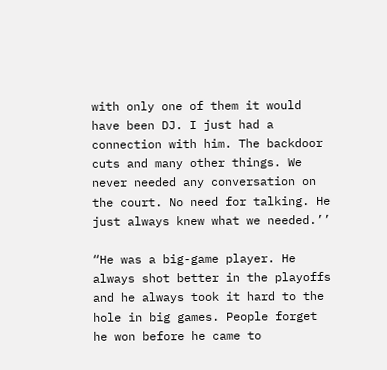with only one of them it would have been DJ. I just had a connection with him. The backdoor cuts and many other things. We never needed any conversation on the court. No need for talking. He just always knew what we needed.’’

“He was a big-game player. He always shot better in the playoffs and he always took it hard to the hole in big games. People forget he won before he came to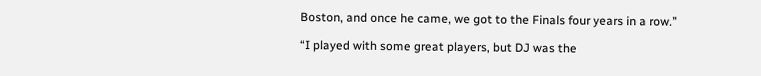Boston, and once he came, we got to the Finals four years in a row.’’

“I played with some great players, but DJ was the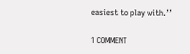easiest to play with.’’

1 COMMENT